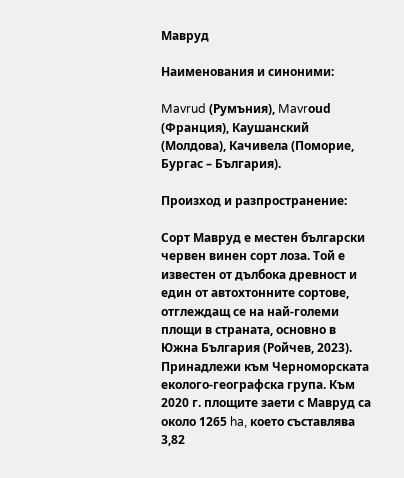Мавруд

Наименования и синоними:

Mavrud (Румъния), Mavrоud (Франция), Каушанский (Молдова), Качивела (Поморие, Бургас – България).

Произход и разпространение:

Сорт Мавруд е местен български червен винен сорт лоза. Той е известен от дълбока древност и един от автохтонните сортове, отглеждащ се на най-големи площи в страната, основно в Южна България (Ройчев, 2023). Принадлежи към Черноморската еколого-географска група. Към 2020 г. площите заети с Мавруд са около 1265 ha, което съставлява 3,82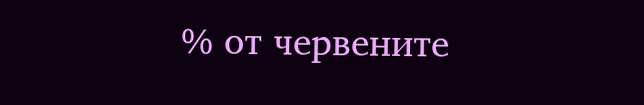% от червените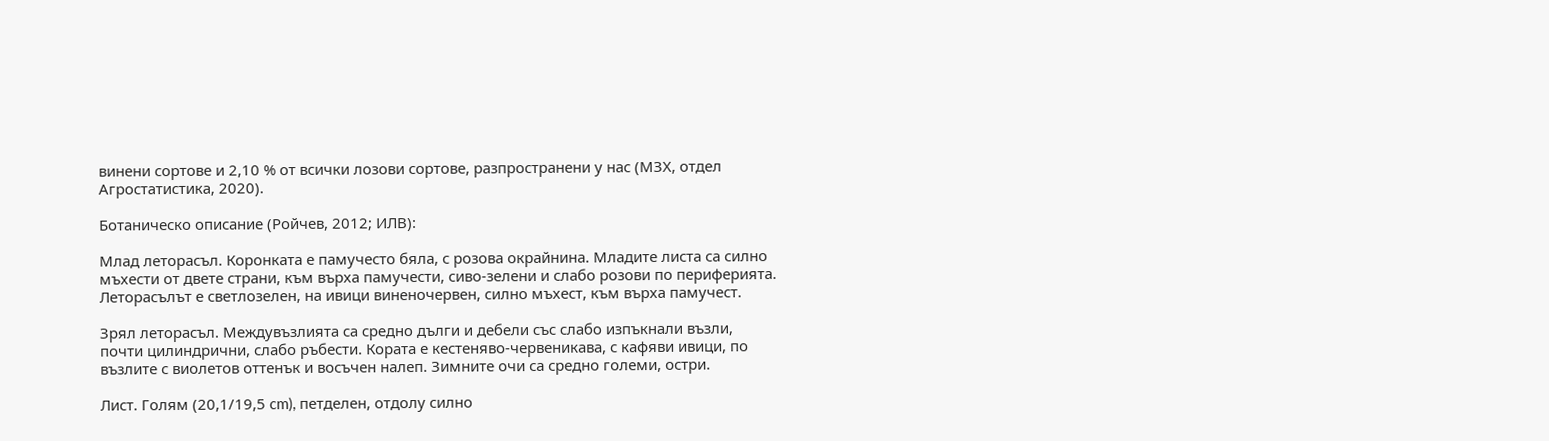винени сортове и 2,10 % от всички лозови сортове, разпространени у нас (МЗХ, отдел Агростатистика, 2020).

Ботаническо описание (Ройчев, 2012; ИЛВ):

Млад леторасъл. Коронката е памучесто бяла, с розова окрайнина. Младите листа са силно мъхести от двете страни, към върха памучести, сиво-зелени и слабо розови по периферията. Леторасълът е светлозелен, на ивици виненочервен, силно мъхест, към върха памучест.

Зрял леторасъл. Междувъзлията са средно дълги и дебели със слабо изпъкнали възли, почти цилиндрични, слабо ръбести. Кората е кестеняво-червеникава, с кафяви ивици, по възлите с виолетов оттенък и восъчен налеп. Зимните очи са средно големи, остри.

Лист. Голям (20,1/19,5 cm), петделен, отдолу силно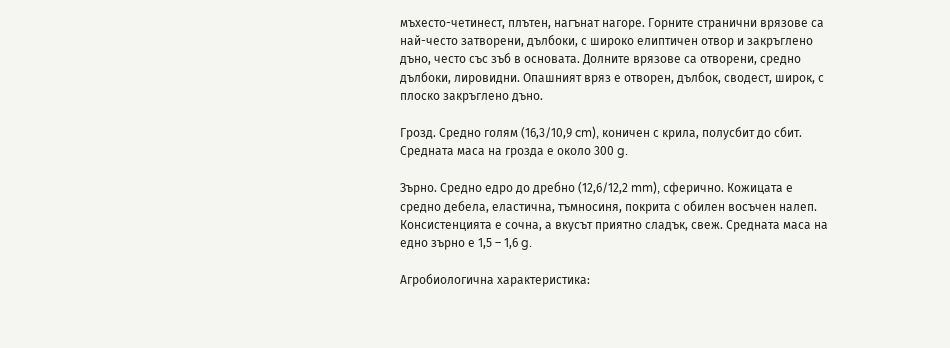мъхесто-четинест, плътен, нагънат нагоре. Горните странични врязове са най-често затворени, дълбоки, с широко елиптичен отвор и закръглено дъно, често със зъб в основата. Долните врязове са отворени, средно дълбоки, лировидни. Опашният вряз е отворен, дълбок, сводест, широк, с плоско закръглено дъно.

Грозд. Средно голям (16,3/10,9 cm), коничен с крила, полусбит до сбит. Средната маса на грозда е около 300 g.

Зърно. Средно едро до дребно (12,6/12,2 mm), сферично. Кожицата е средно дебела, еластична, тъмносиня, покрита с обилен восъчен налеп. Консистенцията е сочна, а вкусът приятно сладък, свеж. Средната маса на едно зърно е 1,5 – 1,6 g.

Агробиологична характеристика: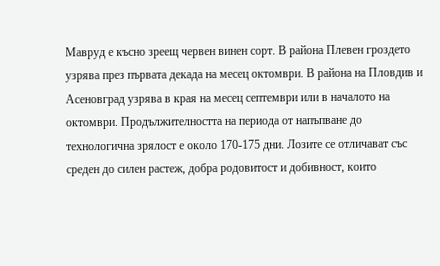Мавруд е късно зреещ червен винен сорт. В района Плевен гроздето узрява през първата декада на месец октомври. В района на Пловдив и Асеновград узрява в края на месец септември или в началото на октомври. Продължителността на периода от напъпване до технологична зрялост е около 170-175 дни. Лозите се отличават със среден до силен растеж, добра родовитост и добивност, които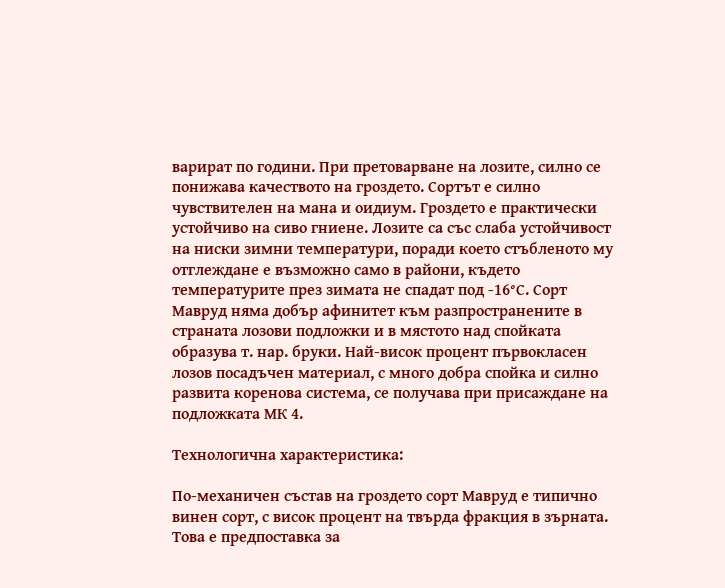варират по години. При претоварване на лозите, силно се понижава качеството на гроздето. Сортът е силно чувствителен на мана и оидиум. Гроздето е практически устойчиво на сиво гниене. Лозите са със слаба устойчивост на ниски зимни температури, поради което стъбленото му отглеждане е възможно само в райони, където температурите през зимата не спадат под -16°С. Сорт Мавруд няма добър афинитет към разпространените в страната лозови подложки и в мястото над спойката образува т. нар. бруки. Най-висок процент първокласен лозов посадъчен материал, с много добра спойка и силно развита коренова система, се получава при присаждане на подложката МК 4.

Технологична характеристика:

По-механичен състав на гроздето сорт Мавруд е типично винен сорт, с висок процент на твърда фракция в зърната. Това е предпоставка за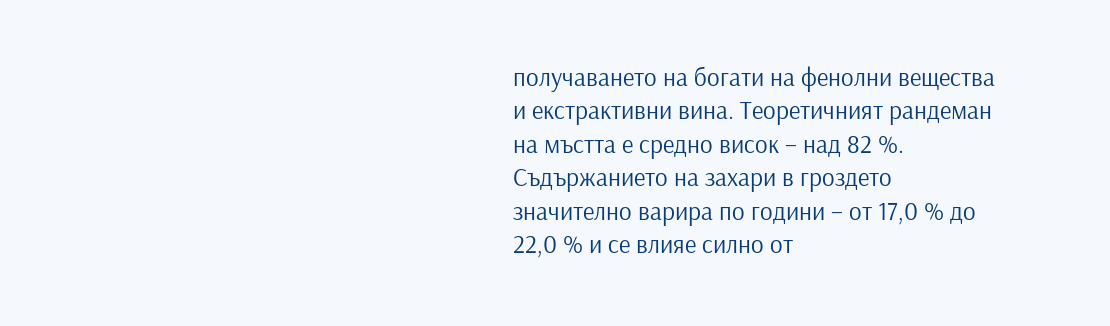получаването на богати на фенолни вещества и екстрактивни вина. Теоретичният рандеман на мъстта е средно висок – над 82 %. Съдържанието на захари в гроздето значително варира по години – от 17,0 % до 22,0 % и се влияе силно от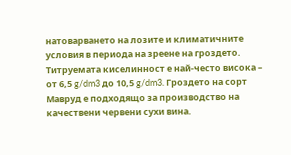натоварването на лозите и климатичните условия в периода на зреене на гроздето. Титруемата киселинност е най-често висока – от 6,5 g/dm3 до 10,5 g/dm3. Гроздето на сорт Мавруд е подходящо за производство на качествени червени сухи вина.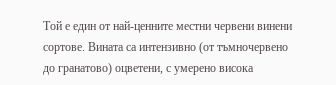Той е един от най-ценните местни червени винени сортове. Вината са интензивно (от тъмночервено до гранатово) оцветени, с умерено висока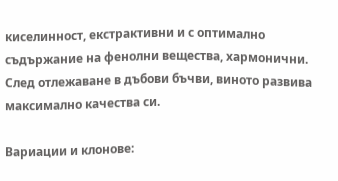киселинност, екстрактивни и с оптимално съдържание на фенолни вещества, хармонични. След отлежаване в дъбови бъчви, виното развива максимално качества си.

Вариации и клонове: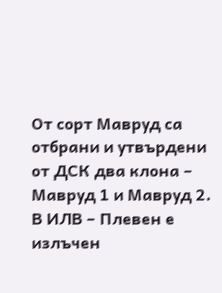От сорт Мавруд са отбрани и утвърдени от ДСК два клона – Мавруд 1 и Мавруд 2. В ИЛВ – Плевен е излъчен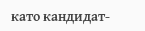като кандидат-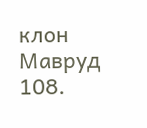клон Мавруд 108.